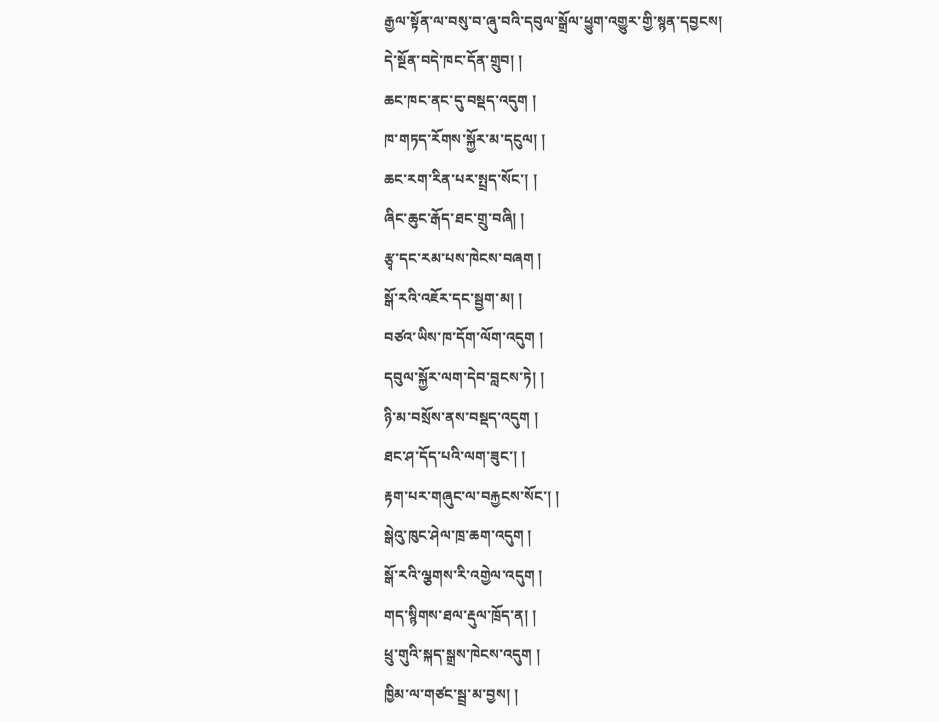རྒྱལ་སྟོན་ལ་བསུ་བ་ཞུ་བའི་དབུལ་སྒྲོལ་ཕྱུག་འགྱུར་གྱི་སྙན་དབྱངས།
དེ་སྔོན་བདེ་ཁང་དོན་གྲུབ། །
ཆང་ཁང་ནང་དུ་བསྡད་འདུག །
ཁ་གཏད་རོགས་སྐྱོར་མ་དངུལ། །
ཆང་རག་རིན་པར་སྤྲད་སོང་། །
ཞིང་ཆུང་རྒོད་ཐང་གྲུ་བཞི། །
རྩྭ་དང་རམ་པས་ཁེངས་བཞག །
སྒོ་རའི་འཇོར་དང་སྦྱག་མ། །
བཙའ་ཡིས་ཁ་དོག་ལོག་འདུག །
དབུལ་སྐྱོར་ལག་དེབ་བླངས་ཏེ། །
ཉི་མ་བསྲོས་ནས་བསྡད་འདུག །
ཐང་ཤ་དོད་པའི་ལག་ཟུང་། །
རྟག་པར་གཞུང་ལ་བརྐྱངས་སོང་། །
སྒེའུ་ཁུང་ཤེལ་ཁྲ་ཆག་འདུག །
སྒོ་རའི་ལྕགས་རི་འགྱེལ་འདུག །
གད་སྙིགས་ཐལ་རྡུལ་ཁྲོད་ན། །
ཕྲུ་གུའི་སྐད་སྒྲས་ཁེངས་འདུག །
ཁྱིམ་ལ་གཙང་སྦྲ་མ་བྱས། །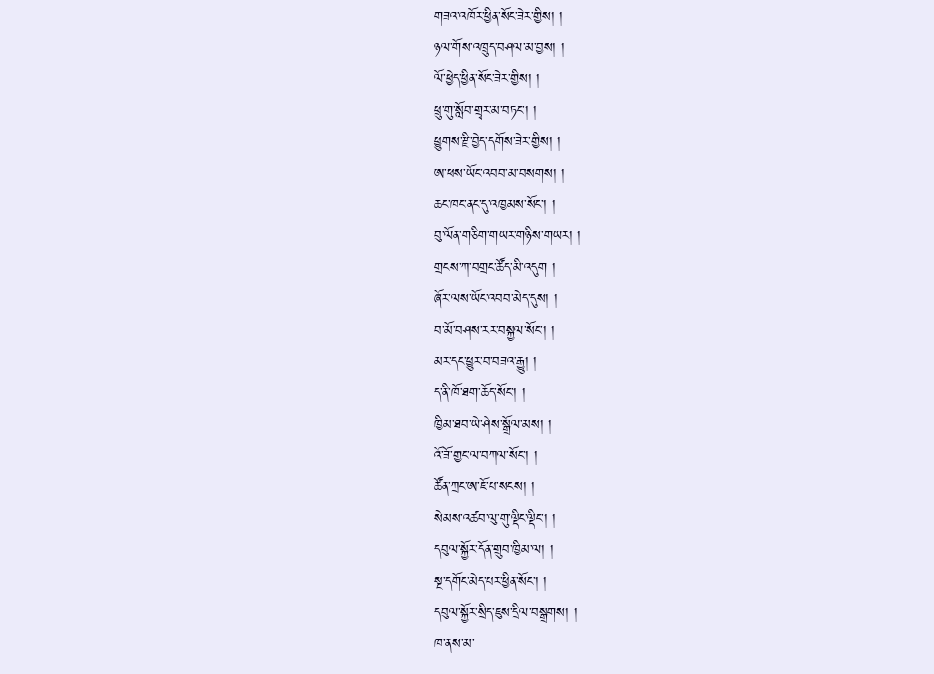གཟའ་འཁོར་ཕྱིན་སོང་ཟེར་གྱིས། །
ཉལ་གོས་འཁྲུད་བཤལ་མ་བྱས། །
ལོ་ཕྱེད་ཕྱིན་སོང་ཟེར་གྱིས། །
ཕྲུ་གུ་སློབ་གྲྭར་མ་བཏང་། །
ཕྱུགས་རྫི་བྱེད་དགོས་ཟེར་གྱིས། །
ཨ་ཕས་ཡོང་འབབ་མ་བསགས། །
ཆང་ཁང་ནང་དུ་འཁྱམས་སོང་། །
བུ་ལོན་གཅིག་གཡར་གཉིས་གཡར། །
གྲངས་ཀ་བགྲང་ཚོད་མི་འདུག །
ཞོར་ལས་ཡོང་འབབ་མེད་དུས། །
བ་མོ་བཤས་རར་བསྐྱལ་སོང་། །
མར་དང་ཕྱུར་བ་བཟའ་རྒྱུ། །
ད་ནི་ཁོ་ཐག་ཆོད་སོང་། །
ཁྱིམ་ཐབ་ཡེ་ཤེས་སྒྲོལ་མས། །
འོ་ཟོ་གྱང་ལ་བཀལ་སོང་། །
ཚོན་ཀྲང་ཨ་ཇོ་པ་སངས། །
སེམས་འཚབ་ལུ་གུ་ལྡིང་ལྡིང་། །
དབུལ་སྐྱོར་དོན་གྲུབ་ཁྱིམ་ལ། །
སྔ་དགོང་མེད་པར་ཕྱིན་སོང་། །
དབུལ་སྐྱོར་སྲིད་ཇུས་དྲིལ་བསྒྲགས། །
ཁ་ནས་མ་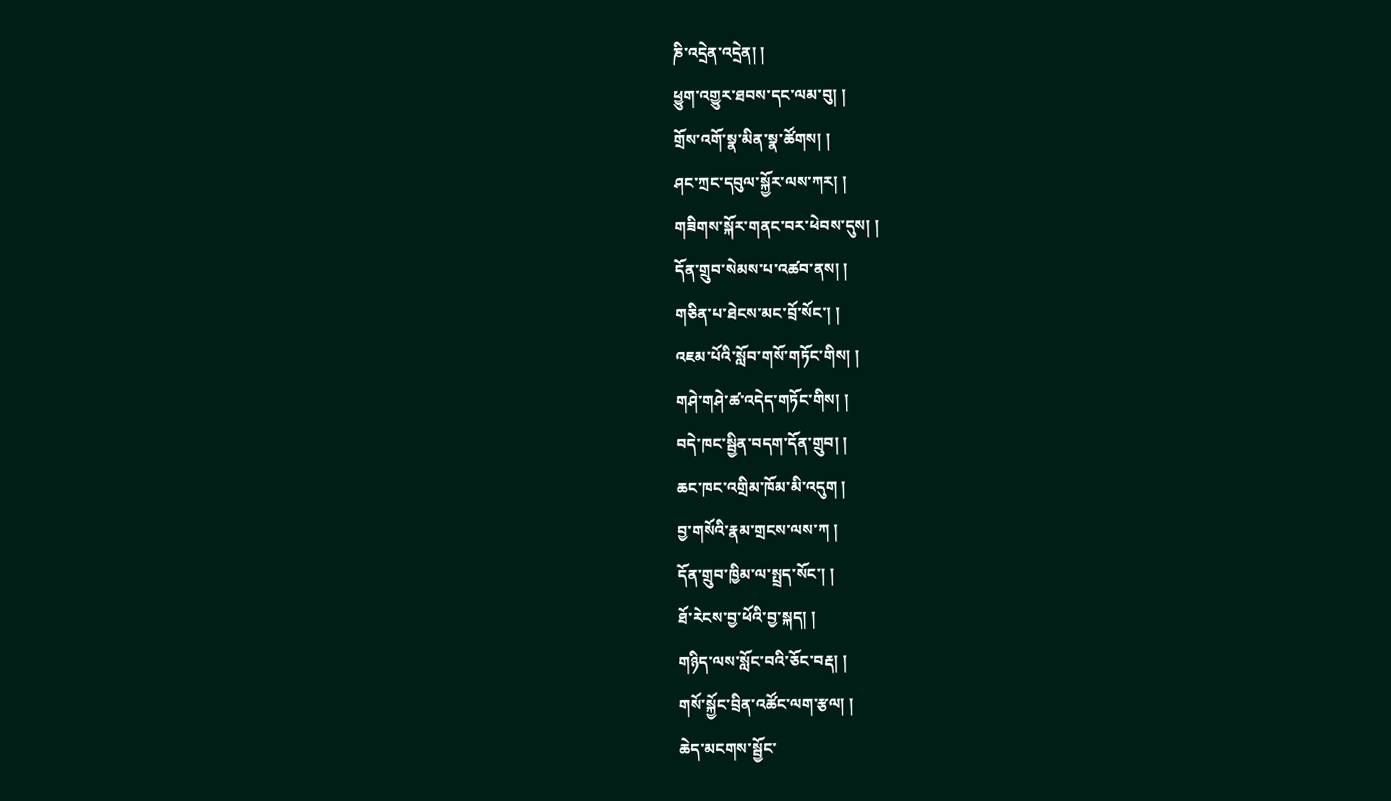ཎི་འདྲེན་འདྲེན། །
ཕྱུག་འགྱུར་ཐབས་དང་ལམ་བུ། །
གྲོས་འགོ་སྣ་མིན་སྣ་ཚོགས། །
ཤང་ཀྲང་དབུལ་སྐྱོར་ལས་ཀར། །
གཟིགས་སྐོར་གནང་བར་ཕེབས་དུས། །
དོན་གྲུབ་སེམས་པ་འཚབ་ནས། །
གཅིན་པ་ཐེངས་མང་བྲོ་སོང་། །
འཇམ་པོའི་སློབ་གསོ་གཏོང་གིས། །
གཤེ་གཤེ་ཚ་འདེད་གཏོང་གིས། །
བདེ་ཁང་སྦྱིན་བདག་དོན་གྲུབ། །
ཆང་ཁང་འགྲིམ་ཁོམ་མི་འདུག །
བྱ་གསོའི་རྣམ་གྲངས་ལས་ཀ །
དོན་གྲུབ་ཁྱིམ་ལ་སྤྲད་སོང་། །
ཐོ་རེངས་བྱ་ཕོའི་བྱ་སྐད། །
གཉིད་ལས་སློང་བའི་ཅོང་བརྡ། །
གསོ་སྐྱོང་བྲིན་འཚོང་ལག་རྩལ། །
ཆེད་མངགས་སྦྱོང་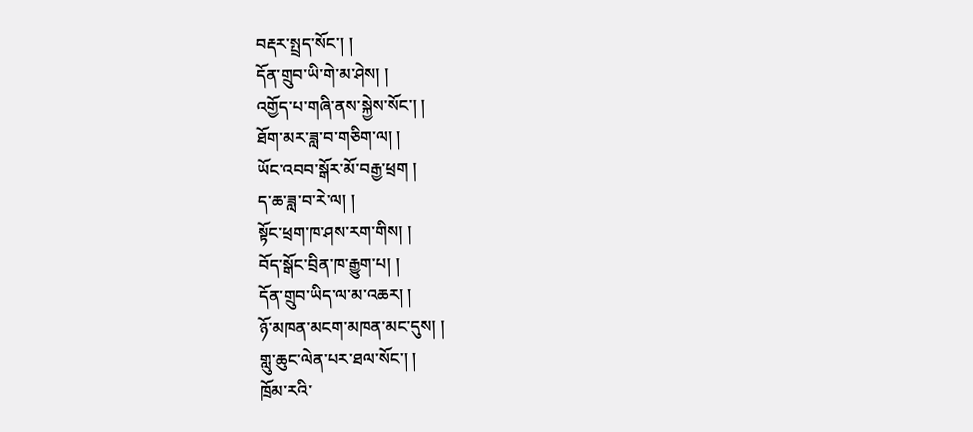བརྡར་སྤྲད་སོང་། །
དོན་གྲུབ་ཡི་གེ་མ་ཤེས། །
འགྱོད་པ་གཞི་ནས་སྐྱེས་སོང་། །
ཐོག་མར་ཟླ་བ་གཅིག་ལ། །
ཡོང་འབབ་སྒོར་མོ་བརྒྱ་ཕྲག །
ད་ཆ་ཟླ་བ་རེ་ལ། །
སྟོང་ཕྲག་ཁ་ཤས་རག་གིས། །
བོད་སྒོང་བྲིན་ཁ་རྒྱུག་པ། །
དོན་གྲུབ་ཡིད་ལ་མ་འཆར། །
ཉོ་མཁན་མངག་མཁན་མང་དུས། །
གླུ་ཆུང་ལེན་པར་ཐལ་སོང་། །
ཁྲོམ་རའི་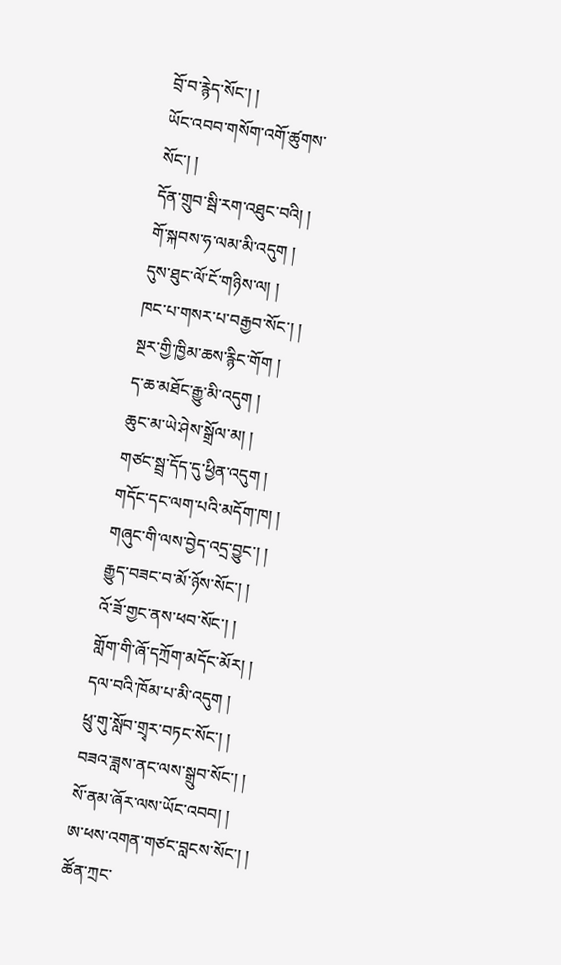བྲོ་བ་རྙེད་སོང་། །
ཡོང་འབབ་གསོག་འགོ་ཚུགས་སོང་། །
དོན་གྲུབ་སྦི་རག་འཐུང་བའི། །
གོ་སྐབས་ཧ་ལམ་མི་འདུག །
དུས་ཐུང་ལོ་ངོ་གཉིས་ལ། །
ཁང་པ་གསར་པ་བརྒྱབ་སོང་། །
སྔར་གྱི་ཁྱིམ་ཆས་རྙིང་གོག །
ད་ཆ་མཐོང་རྒྱུ་མི་འདུག །
ཆུང་མ་ཡེ་ཤེས་སྒྲོལ་མ། །
གཙང་སྦྲ་དོད་དུ་ཕྱིན་འདུག །
གདོང་དང་ལག་པའི་མདོག་ཁ། །
གཞུང་གི་ལས་བྱེད་འདྲ་བྱུང་། །
རྒྱུད་བཟང་བ་མོ་ཉོས་སོང་། །
འོ་ཟོ་གྱང་ནས་ཕབ་སོང་། །
གློག་གི་ཞོ་དཀྲོག་མདོང་མོར། །
དལ་བའི་ཁོམ་པ་མི་འདུག །
ཕྲུ་གུ་སློབ་གྲྭར་བཏང་སོང་། །
བཟའ་ཟླས་ནང་ལས་སྒྲུབ་སོང་། །
སོ་ནམ་ཞོར་ལས་ཡོང་འབབ། །
ཨ་ཕས་འགན་གཙང་བླངས་སོང་། །
ཚོན་ཀྲང་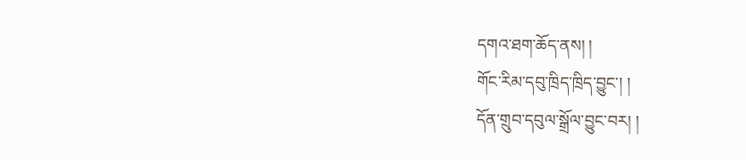དགའ་ཐག་ཆོད་ནས། །
གོང་རིམ་དབུ་ཁྲིད་ཁྲིད་བྱུང་། །
དོན་གྲུབ་དབུལ་སྒྲོལ་བྱུང་བར། །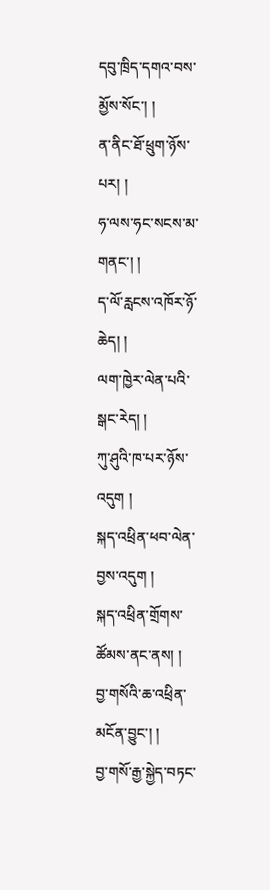དབུ་ཁྲིད་དགའ་བས་མྱོས་སོང་། །
ན་ནིང་ཐོ་ཕྲུག་ཉོས་པར། །
ཧ་ལས་ཧང་སངས་མ་གནང་། །
ད་ལོ་རླངས་འཁོར་ཉོ་ཆེད། །
ལག་ཁྱེར་ལེན་པའི་སྒང་རེད། །
ཀུ་ཤུའི་ཁ་པར་ཉོས་འདུག །
སྐད་འཕྲིན་ཕབ་ལེན་བྱས་འདུག །
སྐད་འཕྲིན་གྲོགས་ཚོམས་ནང་ནས། །
བྱ་གསོའི་ཆ་འཕྲིན་མངོན་བྱུང་། །
བྱ་གསོ་རྒྱ་སྐྱེད་བཏང་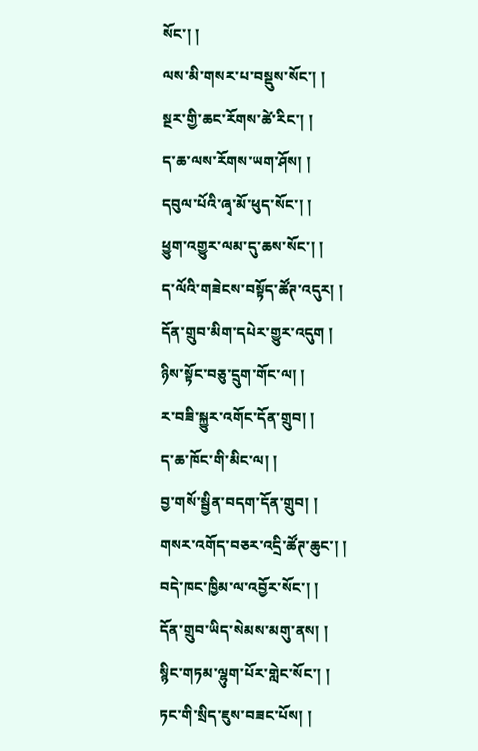སོང་། །
ལས་མི་གསར་པ་བསྡུས་སོང་། །
སྔར་གྱི་ཆང་རོགས་ཚེ་རིང་། །
ད་ཆ་ལས་རོགས་ཡག་ཤོས། །
དབུལ་པོའི་ཞྭ་མོ་ཕུད་སོང་། །
ཕྱུག་འགྱུར་ལམ་དུ་ཆས་སོང་། །
ད་ལོའི་གཟེངས་བསྟོད་ཚོཊ་འདུར། །
དོན་གྲུབ་མིག་དཔེར་གྱུར་འདུག །
ཉིས་སྟོང་བཅུ་དྲུག་གོང་ལ། །
ར་བཟི་སྐྱུར་འགོང་དོན་གྲུབ། །
ད་ཆ་ཁོང་གི་མིང་ལ། །
བྱ་གསོ་སྦྱིན་བདག་དོན་གྲུབ། །
གསར་འགོད་བཅར་འདྲི་ཚོཊ་ཆུང་། །
བདེ་ཁང་ཁྱིམ་ལ་འབྱོར་སོང་། །
དོན་གྲུབ་ཡིད་སེམས་མགུ་ནས། །
སྙིང་གཏམ་ལྷུག་པོར་གླེང་སོང་། །
ཏང་གི་སྲིད་ཇུས་བཟང་པོས། །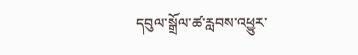དབུལ་སྒྲོལ་ཚ་རླབས་འཕྱུར་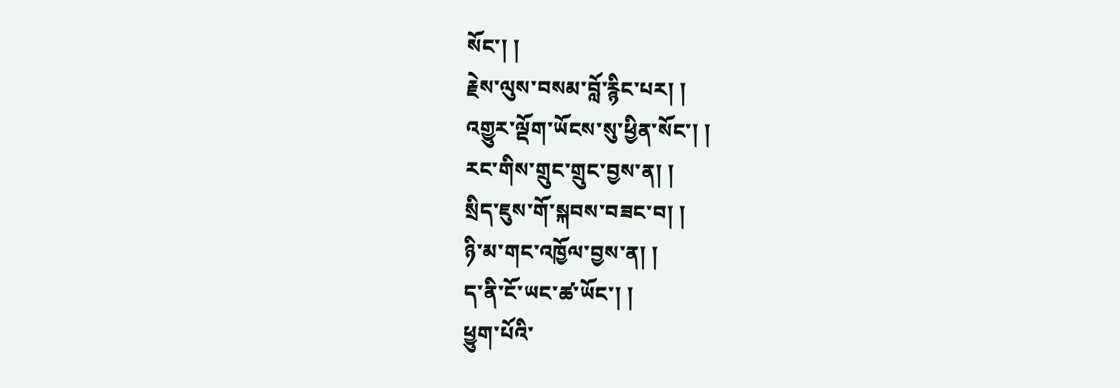སོང་། །
རྗེས་ལུས་བསམ་བློ་རྙིང་པར། །
འགྱུར་ལྡོག་ཡོངས་སུ་ཕྱིན་སོང་། །
རང་གིས་གྲུང་གྲུང་བྱས་ན། །
སྲིད་ཇུས་གོ་སྐབས་བཟང་བ། །
ཉི་མ་གང་འཁྱོལ་བྱས་ན། །
ད་ནི་ངོ་ཡང་ཚ་ཡོང་། །
ཕྱུག་པོའི་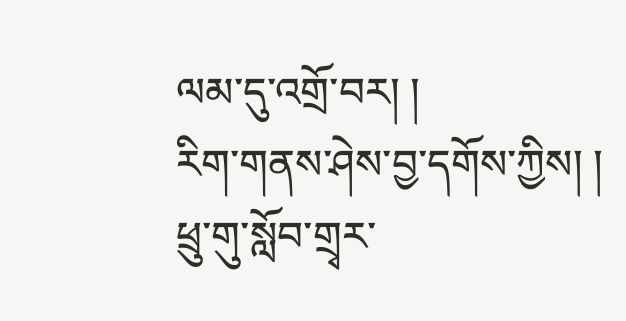ལམ་དུ་འགྲོ་བར། །
རིག་གནས་ཤེས་བྱ་དགོས་ཀྱིས། །
ཕྲུ་གུ་སློབ་གྲྭར་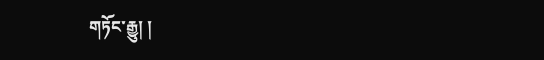གཏོང་རྒྱུ། །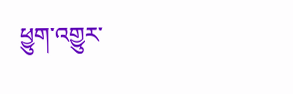ཕྱུག་འགྱུར་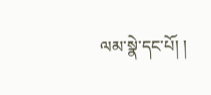ལམ་སྣེ་དང་པོ། །